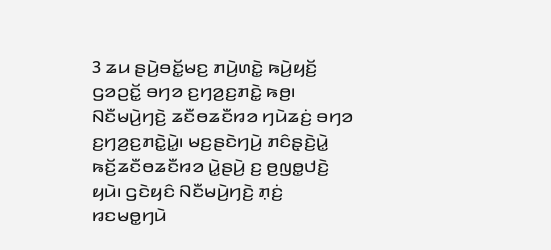3 ꤘꤣ ꤔꤣꤧ꤬ꤋꤢꤩ꤭ꤗꤢ꤬ ꤊꤣꤧ꤬ꤛꤢꤧ꤭ ꤒꤣꤧ꤬ꤟꤢꤩ꤬ ꤞꤤꤑꤢꤩ꤭ ꤋꤚꤤ ꤢ꤬ꤚꤤ꤬ꤢ꤬ꤊꤢꤧ꤭ ꤒꤥ꤬꤯ ꤡꤢꤪꤗꤣꤧ꤬ꤚꤢꤧ꤬ ꤘꤢꤪꤥꤘꤢꤪꤙꤤ ꤚꤣꤧꤘꤢꤦ꤬ ꤋꤚꤤ ꤢ꤬ꤚꤤ꤬ꤢ꤬ꤊꤢꤧ꤭ꤣꤧ꤭꤯ ꤗꤢ꤬ꤔꤢꤧꤚꤣꤧ꤬ ꤊꤢꤨꤔ꤫ꤢꤧ꤬ꤣꤧ꤭ ꤒꤢꤩ꤬ꤘꤢꤪꤥꤘꤢꤪꤙꤤ ꤣꤧ꤭ꤔꤣꤧ꤬ ꤢ꤬ ꤥ꤬ꤜꤥ꤭ꤓꤢꤧ꤬ ꤟꤣꤧ꤯ ꤞꤢꤧꤟꤢꤨ ꤡꤢꤪꤗꤣꤧ꤬ꤚꤢꤧ꤬ ꤊ꤫ꤢꤦ꤬ ꤙꤢꤗꤥ꤭ꤚꤣꤧ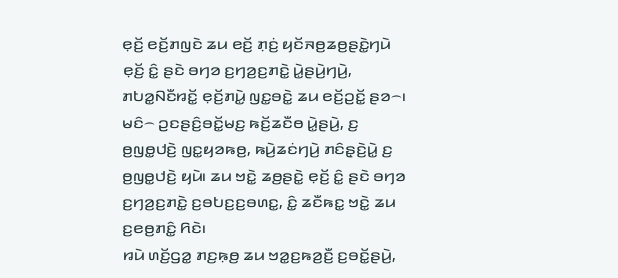ꤕ꤫ꤢꤩ꤬ ꤕꤢꤩ꤬ꤊꤜꤢꤧ ꤘꤣ ꤕꤢꤩ꤬ ꤊ꤫ꤢꤦ꤬ ꤟꤢꤩꤏꤥ꤬ꤘꤥ꤬ꤔꤢꤧ꤭ꤚꤣꤧ ꤕ꤫ꤢꤩ꤬ ꤢꤨ꤭ ꤔꤢꤧ ꤋꤚꤤ ꤢ꤬ꤚꤤ꤬ꤢ꤬ꤊꤢꤧ꤭ ꤣꤧ꤭ꤔꤣꤧ꤬ꤚꤣꤧ꤬, ꤊꤝꤤ꤭ꤡꤢꤪꤙꤢꤩ꤭ ꤕ꤫ꤢꤩ꤬ꤊꤣꤧ꤭ ꤜꤢ꤭ꤋꤢꤧ꤭ ꤘꤣ ꤕꤢꤩ꤬ꤑꤢꤩ꤭ ꤔꤤ꤮꤯ ꤗꤢꤨ꤮ ꤑꤢꤔꤢꤨ꤬ꤋꤢꤩ꤭ꤗꤢ꤬ ꤒꤢꤩ꤬ꤘꤢꤪꤥ ꤣꤧ꤭ꤔꤣꤧ꤬, ꤢ꤬ ꤥ꤬ꤜꤥ꤭ꤓꤢꤧ꤬ ꤜꤢ꤭ꤟꤤꤒꤥ꤬, ꤒꤣꤧ꤬ꤘꤢꤦꤚꤣꤧ꤬ ꤊꤢꤨꤔ꤫ꤢꤧ꤬ꤣꤧ꤭ ꤢ꤬ ꤥ꤬ꤜꤥ꤭ꤓꤢꤧ꤬ ꤟꤣꤧ꤯ ꤘꤣ ꤠꤢꤧ꤭ ꤘꤥ꤬ꤔꤢꤧ꤭ ꤕ꤫ꤢꤩ꤬ ꤢꤨ꤭ ꤔꤢꤧ ꤋꤚꤤ ꤢ꤬ꤚꤤ꤬ꤢ꤬ꤊꤢꤧ꤭ ꤢ꤬ꤋꤝꤢ꤬ꤢ꤬ꤋꤛꤢ꤭, ꤢꤨ꤭ ꤘꤢꤪꤒꤢ꤭ ꤠꤢꤧ꤭ ꤘꤣ ꤢ꤬ꤕꤥ꤬ꤊꤢꤨ꤭ ꤖꤢꤧ꤯
ꤙꤣꤧ ꤛꤢꤩ꤬ꤞꤤ꤭ ꤊꤢ꤬ꤒ꤫ꤥ꤬ ꤘꤣ ꤠꤤ꤭ꤢ꤬ꤒꤤ꤬ꤢꤪ꤬ ꤢ꤬ꤋꤢꤩ꤭ꤔꤣꤧ꤬,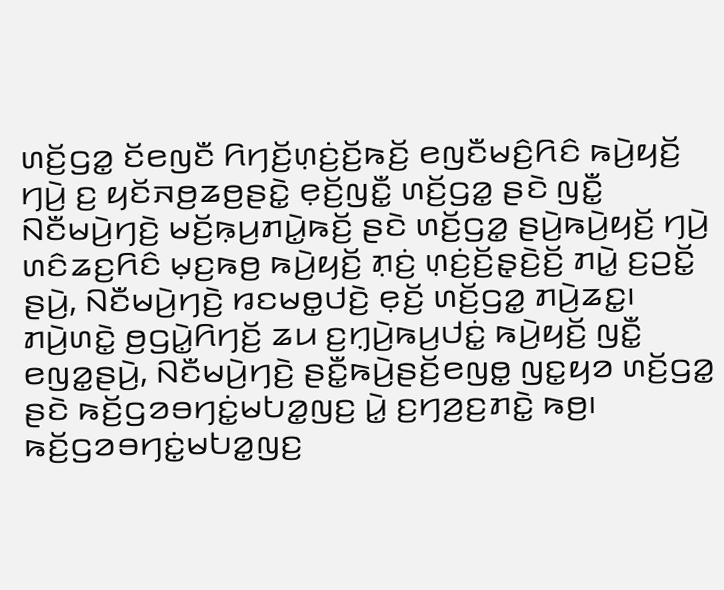ꤛꤢꤩ꤬ꤞꤤ꤭ ꤢꤩꤕꤜꤢꤪ ꤖꤚꤢꤩ꤬ꤛ꤫ꤢꤦ꤬ꤢꤩ꤬ꤒꤢꤩ꤬ ꤕꤜꤢꤪꤗꤢꤨ꤬ꤖꤢꤨ ꤒꤣꤧ꤬ꤟꤢꤩ꤬ ꤚꤣꤧ꤬ ꤢ꤬ ꤟꤢꤩꤏꤥ꤬ꤘꤥ꤬ꤔꤢꤧ꤭ ꤕ꤫ꤢꤩ꤬ꤜꤢꤪ꤭ ꤛꤢꤩ꤬ꤞꤤ꤭ ꤔꤢꤧ ꤜꤢꤪ꤭ ꤡꤢꤪꤗꤣꤧ꤬ꤚꤢꤧ꤬ ꤗꤢꤩ꤬ꤒ꤫ꤣ꤬ꤊꤣꤧ꤭ꤒꤢꤩ꤬ ꤔꤢꤧ ꤛꤢꤩ꤬ꤞꤤ꤭ ꤔꤣꤧ꤬ꤒꤣꤧ꤬ꤟꤢꤩ꤬ ꤚꤣꤧ꤬ ꤛꤢꤨꤘꤢ꤬ꤖꤢꤨ ꤗ꤫ꤢ꤬ꤒꤥ꤬ ꤒꤣꤧ꤬ꤟꤢꤩ꤬ ꤊ꤫ꤢꤦ꤬ ꤛ꤫ꤢꤦ꤬ꤢꤩ꤬ꤔ꤫ꤢꤧ꤬ꤢꤩ꤬ ꤊꤣꤧ꤭ ꤢ꤬ꤑꤢꤩ꤭ ꤔꤣꤧ꤬, ꤡꤢꤪꤗꤣꤧ꤬ꤚꤢꤧ꤬ ꤙꤢꤗꤥ꤭ꤓꤢꤧ꤬ ꤕ꤫ꤢꤩ꤬ ꤛꤢꤩ꤬ꤞꤤ꤭ ꤊꤣꤧ꤬ꤘꤢ꤭꤯
ꤊꤣꤧ꤬ꤛꤢꤧ꤭ ꤥ꤬ꤞꤣꤧ꤭ꤖꤚꤢꤩ꤬ ꤘꤣ ꤢ꤬ꤚ꤫ꤣꤧ꤬ꤒꤣ꤬ꤓꤢꤦ꤭ ꤒꤣꤧ꤬ꤟꤢꤩ꤬ ꤜꤢꤪ꤭ ꤕꤜꤤ꤭ꤔꤣꤧ꤬, ꤡꤢꤪꤗꤣꤧ꤬ꤚꤢꤧ꤬ ꤔꤢꤪ꤭ꤒꤣꤧ꤬ꤔꤢꤩ꤬ꤕꤜꤥ꤭ ꤜꤢ꤭ꤟꤤ ꤛꤢꤩ꤬ꤞꤤ꤭ ꤔꤢꤧ ꤒꤢꤩ꤬ꤞꤤꤋꤚꤢꤦ꤭ꤗꤝꤤ꤭ꤜꤢ꤬ ꤣꤧ꤭ ꤢ꤬ꤚꤤ꤬ꤢ꤬ꤊꤢꤧ꤭ ꤒꤥ꤬꤯ ꤒꤢꤩ꤬ꤞꤤꤋꤚꤢꤦ꤭ꤗꤝꤤ꤭ꤜꤢ꤬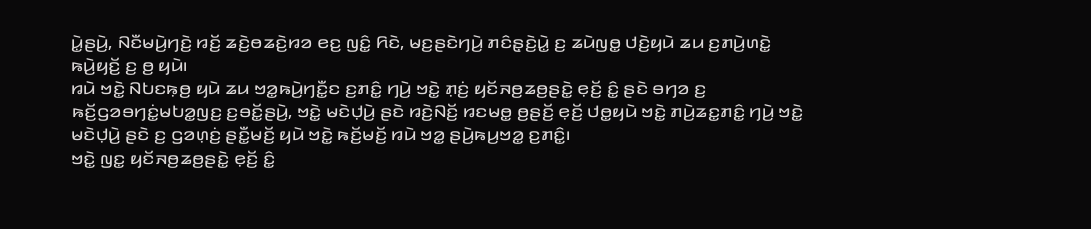ꤣꤧ꤭ꤔꤣꤧ꤬, ꤡꤢꤪꤗꤣꤧ꤬ꤚꤢꤧ꤬ ꤙꤢꤩ꤬ ꤘꤢꤧ꤬ꤥꤘꤢꤧ꤬ꤙꤤ ꤕꤢ꤬ ꤜꤢꤨ꤭ ꤖꤢꤧ, ꤗꤢ꤬ꤔꤢꤧꤚꤣꤧ꤬ ꤊꤢꤨꤔ꤫ꤢꤧ꤬ꤣꤧ꤭ ꤢ꤬ ꤘꤣꤧꤜꤥ꤭ ꤓꤢꤧ꤬ꤟꤣꤧ ꤘꤣ ꤢ꤬ꤊꤣꤧ꤬ꤛꤢꤧ꤭ ꤒꤣꤧ꤬ꤟꤢꤩ꤬ ꤢ꤬ ꤥ꤬ ꤟꤣꤧ꤯
ꤙꤣꤧ ꤠꤢꤧ꤭ ꤡꤝꤢꤒ꤫ꤥ꤬ ꤟꤣꤧ ꤘꤣ ꤠꤤ꤭ꤒꤣꤧ꤬ꤚꤢꤪ꤭ꤢ ꤢ꤬ꤊꤢꤨ꤭ ꤚꤣꤧ꤬ ꤠꤢꤧ꤭ ꤊ꤫ꤢꤦ꤬ ꤟꤢꤩꤏꤥ꤬ꤘꤥ꤬ꤔꤢꤧ꤭ ꤕ꤫ꤢꤩ꤬ ꤢꤨ꤭ ꤔꤢꤧ ꤋꤚꤤ ꤢ꤬ ꤒꤢꤩ꤬ꤞꤤꤋꤚꤢꤦ꤭ꤗꤝꤤ꤭ꤜꤢ꤬ ꤢ꤬ꤋꤢꤩ꤭ꤔꤣꤧ꤬, ꤠꤢꤧ꤭ ꤗꤢꤧꤓ꤫ꤣꤧ꤬ ꤔꤢꤧ ꤙꤢꤧ꤬ꤡꤢꤩ꤬ ꤙꤢꤗꤥ꤭ ꤥ꤬ꤔꤢꤩ꤬ ꤕ꤫ꤢꤩ꤬ ꤓꤥ꤭ꤟꤣꤧ ꤠꤢꤧ꤭ ꤊꤣꤧ꤬ꤘꤢ꤭ꤊꤢꤨ꤭ ꤚꤣꤧ꤬ ꤠꤢꤧ꤭ ꤗꤢꤧꤓ꤫ꤣꤧ꤬ ꤔꤢꤧ ꤢ꤬ ꤞꤤꤛ꤫ꤢꤦ꤬ ꤔꤢꤪ꤭ꤗꤢꤩ꤬ ꤟꤣꤧ ꤠꤢꤧ꤭ ꤒꤢꤩ꤬ꤗꤢꤩ꤬ ꤙꤣꤧ ꤠꤤ꤭ ꤔꤣꤧ꤬ꤒꤣ꤬ꤠꤤ꤭ ꤢ꤬ꤊꤢꤨ꤭꤯
ꤠꤢꤧ꤭ ꤜꤢ꤭ ꤟꤢꤩꤏꤥ꤬ꤘꤥ꤬ꤔꤢꤧ꤭ ꤕ꤫ꤢꤩ꤬ ꤢꤨ꤭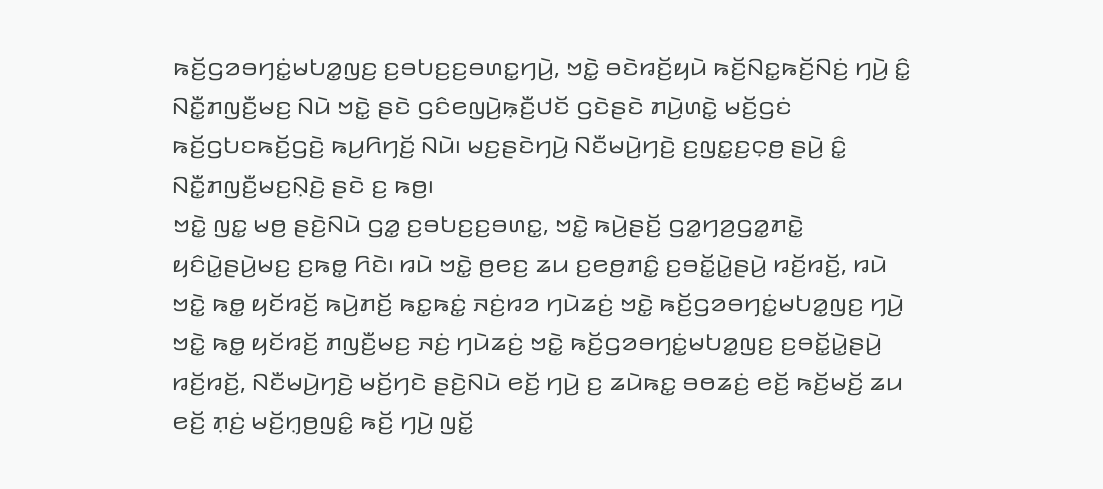ꤒꤢꤩ꤬ꤞꤤꤋꤚꤢꤦ꤭ꤗꤝꤤ꤭ꤜꤢ꤬ ꤢ꤬ꤋꤝꤢ꤬ꤢ꤬ꤋꤛꤢ꤭ꤚꤣꤧ꤬, ꤠꤢꤧ꤭ ꤋꤢꤧꤙꤢꤩ꤬ꤟꤣꤧ ꤒꤢꤩ꤬ꤡꤢ꤭ꤒꤢꤩ꤬ꤡꤢꤦ꤬ ꤚꤣꤧ꤬ ꤢꤨ꤭ ꤡꤢꤪ꤭ꤊꤜꤢꤪ꤬ꤗꤢ꤬ ꤡꤣꤧ ꤠꤢꤧ꤭ ꤔꤢꤧ ꤞꤢꤨꤕꤜꤣꤧ꤬ꤒ꤫ꤢꤪ꤬ꤓꤢꤩ ꤞꤢꤧꤔꤢꤧ ꤊꤣꤧ꤬ꤛꤢꤧ꤭ ꤗꤢꤩ꤬ꤞꤢꤦ ꤒꤢꤩ꤬ꤞꤝꤢꤒꤢꤩ꤬ꤞꤢꤧ꤬ ꤒꤣ꤬ꤖꤚꤢꤩ꤬ ꤡꤣꤧ꤯ ꤗꤢ꤬ꤔꤢꤧꤚꤣꤧ꤬ ꤡꤢꤪꤗꤣꤧ꤬ꤚꤢꤧ꤬ ꤢ꤬ꤜꤢ꤭ꤢ꤬ꤍ꤫ꤥ꤬ ꤔꤣꤧ꤬ ꤢꤨ꤭ ꤡꤢꤪ꤭ꤊꤜꤢꤪ꤬ꤗꤢ꤬ꤡ꤫ꤢꤧ꤬ ꤔꤢꤧ ꤢ꤬ ꤒꤥ꤬꤯
ꤠꤢꤧ꤭ ꤜꤢ꤭ ꤗꤥ꤬ ꤔꤢꤧ꤬ꤡꤣꤧ ꤞꤤ꤭ ꤢ꤬ꤋꤝꤢ꤬ꤢ꤬ꤋꤛꤢ꤭, ꤠꤢꤧ꤭ ꤒꤣꤧ꤬ꤔꤢꤩ꤬ ꤞꤤ꤭ꤚꤤ꤬ꤞꤤ꤭ꤊꤢꤧ꤭ ꤟꤢꤨꤣꤧ꤭ꤔꤣꤧ꤬ꤗꤢ꤬ ꤢ꤬ꤒꤥ꤭ ꤖꤢꤧ꤯ ꤙꤣꤧ ꤠꤢꤧ꤭ ꤥ꤬ꤕꤢ꤬ ꤘꤣ ꤢ꤬ꤕꤥ꤬ꤊꤢꤨ꤭ ꤢ꤬ꤋꤢꤩ꤭ꤣꤧ꤭ꤔꤣꤧ꤬ ꤙꤢꤩ꤬ꤙꤢꤩ꤬, ꤙꤣꤧ ꤠꤢꤧ꤭ ꤒꤥ꤭ ꤟꤢꤩꤙꤢꤩ꤬ ꤒꤣꤧ꤬ꤊꤢꤩ꤬ ꤒꤢ꤭ꤒꤢꤦ꤭ ꤏꤢꤦ꤬ꤙꤤ ꤚꤣꤧꤘꤢꤦ꤬ ꤠꤢꤧ꤭ ꤒꤢꤩ꤬ꤞꤤꤋꤚꤢꤦ꤭ꤗꤝꤤ꤭ꤜꤢ꤬ ꤚꤣꤧ꤬ ꤠꤢꤧ꤭ ꤒꤥ꤭ ꤟꤢꤩꤙꤢꤩ꤬ ꤊꤜꤢꤪ꤬ꤗꤢ꤬ ꤏꤢꤦ꤬ ꤚꤣꤧꤘꤢꤦ꤬ ꤠꤢꤧ꤭ ꤒꤢꤩ꤬ꤞꤤꤋꤚꤢꤦ꤭ꤗꤝꤤ꤭ꤜꤢ꤬ ꤢ꤬ꤋꤢꤩ꤭ꤣꤧ꤭ꤔꤣꤧ꤬ ꤙꤢꤩ꤬ꤙꤢꤩ꤬, ꤡꤢꤪꤗꤣꤧ꤬ꤚꤢꤧ꤬ ꤗꤢꤩ꤬ꤚꤢꤧ ꤔꤢꤧ꤬ꤡꤣꤧ ꤕꤢꤩ꤬ ꤚꤣꤧ꤬ ꤢ꤬ ꤘꤣꤧꤒꤢ꤭ ꤋꤥꤘꤢꤦ꤬ ꤕꤢꤩ꤬ ꤒꤢꤩ꤬ꤗꤢꤩ꤬ ꤘꤣ ꤕꤢꤩ꤬ ꤊ꤫ꤢꤦ꤬ ꤗꤢꤩ꤬ꤚ꤫ꤥ꤬ꤜꤢꤨ꤭ ꤒꤢꤩ꤬ ꤚꤣꤧ꤬ ꤜꤢꤩ꤭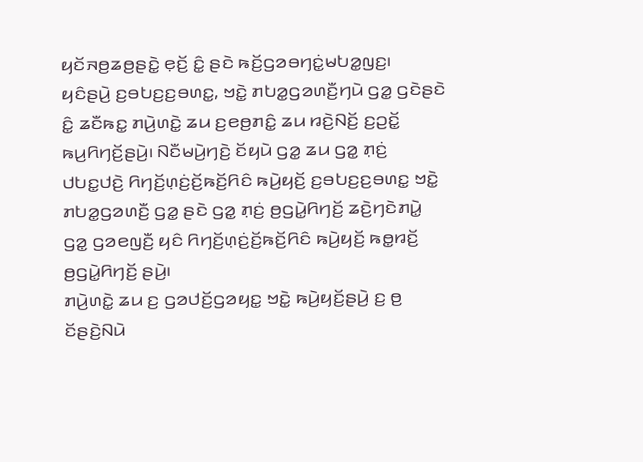ꤟꤢꤩꤏꤥ꤬ꤘꤥ꤬ꤔꤢꤧ꤭ ꤕ꤫ꤢꤩ꤬ ꤢꤨ꤭ ꤔꤢꤧ ꤒꤢꤩ꤬ꤞꤤꤋꤚꤢꤦ꤭ꤗꤝꤤ꤭ꤜꤢ꤬꤯
ꤟꤢꤨꤔꤣꤧ꤬ ꤢ꤬ꤋꤝꤢ꤬ꤢ꤬ꤋꤛꤢ꤭, ꤠꤢꤧ꤭ ꤊꤝꤤ꤭ꤞꤤꤛꤢꤪ꤬ꤚꤣꤧ ꤞꤤ꤭ ꤞꤢꤧꤔꤢꤧ ꤢꤨ꤭ ꤘꤢꤪꤒꤢ꤭ ꤊꤣꤧ꤬ꤛꤢꤧ꤭ ꤘꤣ ꤢ꤬ꤕꤥ꤬ꤊꤢꤨ꤭ ꤘꤣ ꤙꤢꤧ꤬ꤡꤢꤩ꤬ ꤢ꤬ꤑꤢꤩ꤭ ꤒꤣ꤬ꤖꤚꤢꤩ꤬ꤔꤣꤧ꤬꤯ ꤡꤢꤪꤗꤣꤧ꤬ꤚꤢꤧ꤬ ꤢꤩꤟꤣꤧ ꤞꤤ꤭ ꤘꤣ ꤞꤤ꤭ ꤊ꤫ꤢꤦ꤬ ꤓꤝꤢ꤭ꤓꤢꤧ꤬ ꤖꤚꤢꤩ꤬ꤛ꤫ꤢꤦ꤬ꤢꤩ꤬ꤒꤢꤩ꤬ꤖꤢꤨ ꤒꤣꤧ꤬ꤟꤢꤩ꤬ ꤢ꤬ꤋꤝꤢ꤬ꤢ꤬ꤋꤛꤢ꤭ ꤠꤢꤧ꤭ ꤊꤝꤤ꤭ꤞꤤꤛꤢꤪ꤬ ꤞꤤ꤭ ꤔꤢꤧ ꤞꤤ꤭ ꤊ꤫ꤢꤦ꤬ ꤥ꤬ꤞꤣꤧ꤭ꤖꤚꤢꤩ꤬ ꤘꤢꤧ꤬ꤚꤢꤧꤊꤣꤧ꤭ ꤞꤤ꤭ ꤞꤤꤕꤜꤢꤪ꤬ ꤟꤢꤨ ꤖꤚꤢꤩ꤬ꤛ꤫ꤢꤦ꤬ꤢꤩ꤬ꤒꤢꤩ꤬ꤖꤢꤨ ꤒꤣꤧ꤬ꤟꤢꤩ꤬ ꤒꤥ꤭ꤙꤢꤩ꤬ ꤥ꤬ꤞꤣꤧ꤭ꤖꤚꤢꤩ꤬ ꤔꤣꤧ꤬꤯
ꤊꤣꤧ꤬ꤛꤢꤧ꤭ ꤘꤣ ꤢ꤬ ꤞꤤꤓꤢꤩ꤬ꤞꤤꤟꤢ꤭ ꤠꤢꤧ꤭ ꤒꤣꤧ꤬ꤟꤢꤩ꤬ꤔꤣꤧ꤬ ꤢ꤬ ꤥ꤬ ꤢꤩꤔꤢꤧ꤬ꤡꤣꤧ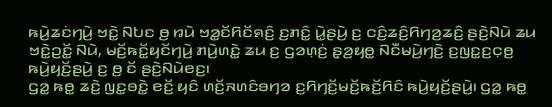ꤒꤣꤧ꤬ꤘꤢꤦꤚꤣꤧ꤬ ꤠꤢꤧ꤭ ꤡꤝꤢ ꤥ꤬ ꤙꤣꤧ ꤠꤤ꤭ꤢꤩꤖꤢꤩꤎꤢꤨ꤬ ꤢ꤬ꤊꤢꤨ꤭ ꤣꤧ꤭ꤔꤣꤧ꤬ ꤢ꤬ ꤍꤢꤨ꤬ꤘꤢꤨ꤬ꤖꤚꤤ꤬ꤘꤢꤨ꤬ ꤔꤢꤧ꤬ꤡꤣꤧ ꤘꤣ ꤠꤢꤧ꤭ꤑꤢꤩ꤭ ꤡꤣꤧ, ꤗꤢꤩ꤬ꤒꤢꤩ꤭ꤟꤢꤩꤚꤣꤧ꤬ ꤊꤣꤧ꤬ꤛꤢꤧ꤭ ꤘꤣ ꤢ꤬ ꤞꤤꤛ꤫ꤢꤦ꤬ ꤔ꤫ꤤ꤬ꤟꤥ꤭ ꤡꤢꤪꤗꤣꤧ꤬ꤚꤢꤧ꤬ ꤢ꤬ꤜꤢ꤭ꤢ꤬ꤍ꤫ꤥ꤬ ꤒꤣꤧ꤬ꤟꤢꤩ꤬ꤔꤣꤧ꤬ ꤢ꤬ ꤥ꤬ ꤢꤩ ꤔꤢꤧ꤬ꤡꤣꤧꤕꤢ꤬꤯
ꤞꤤ꤭ ꤒꤥ꤭ ꤘꤢꤧ꤬ ꤜꤢ꤭ꤋꤢꤧ꤭ ꤕꤢꤩ꤬ ꤟꤢꤨ ꤛꤢꤩ꤬ꤏꤛꤢꤨꤋꤚꤤ ꤢ꤬ꤖꤚꤢꤩ꤬ꤗꤢꤩ꤬ꤒꤢꤩ꤬ꤖꤢꤨ ꤒꤣꤧ꤬ꤟꤢꤩ꤬ꤔꤣꤧ꤬꤯ ꤞꤤ꤭ ꤒꤥ꤭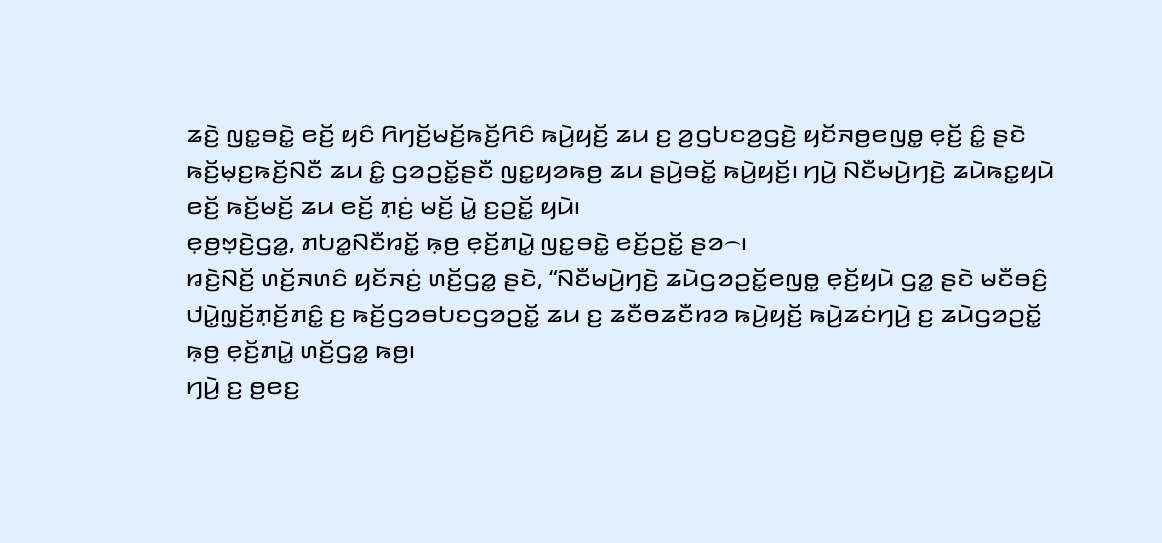ꤘꤢꤧ꤬ ꤜꤢ꤭ꤋꤢꤧ꤭ ꤕꤢꤩ꤬ ꤟꤢꤨ ꤖꤚꤢꤩ꤬ꤗꤢꤩ꤬ꤒꤢꤩ꤬ꤖꤢꤨ ꤒꤣꤧ꤬ꤟꤢꤩ꤬ ꤘꤣ ꤢ꤬ ꤤ꤬ꤞꤝꤢꤤ꤬ꤞꤢꤧ꤬ ꤟꤢꤩꤏꤥ꤬ꤕꤜꤥ꤭ ꤕ꤫ꤢꤩ꤬ ꤢꤨ꤭ ꤔꤢꤧ ꤒꤢꤩ꤬ꤗ꤫ꤢ꤬ꤒꤢꤩ꤬ꤡꤢꤪ ꤘꤣ ꤢꤨ꤭ ꤞꤤꤑꤢꤩ꤭ꤔꤢꤪ ꤜꤢ꤭ꤟꤤꤒꤥ꤬ ꤘꤣ ꤔꤣꤧ꤬ꤋꤢꤩ꤭ ꤒꤣꤧ꤬ꤟꤢꤩ꤬꤯ ꤚꤣꤧ꤬ ꤡꤢꤪꤗꤣꤧ꤬ꤚꤢꤧ꤬ ꤘꤣꤧꤒꤢ꤭ꤟꤣꤧ ꤕꤢꤩ꤬ ꤒꤢꤩ꤬ꤗꤢꤩ꤬ ꤘꤣ ꤕꤢꤩ꤬ ꤊ꤫ꤢꤦ꤬ ꤗꤢꤩ꤬ ꤣꤧ꤭ ꤢ꤬ꤑꤢꤩ꤭ ꤟꤣꤧ꤯
ꤕ꤫ꤥ꤬ꤠ꤫ꤢꤧ꤬ꤞꤤ꤭, ꤊꤝꤤ꤭ꤡꤢꤪꤙꤢꤩ꤭ ꤒ꤫ꤥ꤬ ꤕ꤫ꤢꤩ꤬ꤊꤣꤧ꤭ ꤜꤢ꤭ꤋꤢꤧ꤭ ꤕꤢꤩ꤬ꤑꤢꤩ꤭ ꤔꤤ꤮꤯
ꤙꤢꤧ꤬ꤡꤢꤩ꤬ ꤛꤢꤩ꤬ꤏꤛꤢꤨ ꤟꤢꤩꤏꤢꤦ꤬ ꤛꤢꤩ꤬ꤞꤤ꤭ ꤔꤢꤧ, “ꤡꤢꤪꤗꤣꤧ꤬ꤚꤢꤧ꤬ ꤘꤣꤧꤞꤤꤑꤢꤩ꤭ꤕꤜꤥ꤭ ꤕ꤫ꤢꤩ꤬ꤟꤣꤧ ꤞꤤ꤭ ꤔꤢꤧ ꤗꤢꤪꤋꤢꤨ꤬ ꤓꤣꤧ꤭ꤜ꤫ꤢꤩ꤬ꤊ꤫ꤢꤩ꤬ꤊꤢꤨ꤭ ꤢ꤬ ꤒꤢꤩ꤬ꤞꤤꤋꤝꤢꤞꤤꤑꤢꤩ꤭ ꤘꤣ ꤢ꤬ ꤘꤢꤪꤥꤘꤢꤪꤙꤤ ꤒꤣꤧ꤬ꤟꤢꤩ꤬ ꤒꤣꤧ꤬ꤘꤢꤦꤚꤣꤧ꤬ ꤢ꤬ ꤘꤣꤧꤞꤤꤑꤢꤩ꤭ ꤒ꤫ꤥ꤬ ꤕ꤫ꤢꤩ꤬ꤊꤣꤧ꤭ ꤛꤢꤩ꤬ꤞꤤ꤭ ꤒꤥ꤬꤯
ꤚꤣꤧ꤬ ꤢ꤬ ꤥ꤬ꤕꤢ꤬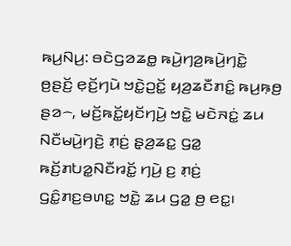ꤒꤣ꤬ꤡꤣ꤬: ꤋꤢꤧꤞꤤꤘꤥ꤭ ꤒꤣꤧ꤬ꤚꤤ꤬ꤒꤣꤧ꤬ꤚꤢꤧ꤭ ꤥ꤬ꤔꤢꤩ꤬ ꤕ꤫ꤢꤩ꤬ꤚꤣꤧ ꤠꤢꤧ꤭ꤑꤢꤩ꤭ ꤟꤤ꤬ꤘꤢꤪꤊꤢꤨ꤭ ꤒꤣ꤬ꤒ꤫ꤥ꤬ ꤔꤤ꤮, ꤗꤢꤩ꤬ꤒꤢꤩ꤭ꤟꤢꤩꤚꤣꤧ꤬ ꤠꤢꤧ꤭ ꤗꤢꤧꤏꤢꤦ꤭ ꤘꤣ ꤡꤢꤪꤗꤣꤧ꤬ꤚꤢꤧ꤬ ꤊ꤫ꤢꤦ꤬ ꤔ꤫ꤤ꤬ꤘꤢ꤭ ꤞꤤ꤭ ꤒꤢꤩ꤬ꤊꤝꤤ꤭ꤡꤢꤪꤙꤢꤩ꤭ ꤚꤣꤧ꤬ ꤢ꤬ ꤊ꤫ꤢꤦ꤬ ꤞꤢꤨ꤭ꤊꤢ꤬ꤋꤛꤢ꤭ ꤠꤢꤧ꤭ ꤘꤣ ꤞꤤ꤭ ꤥ꤬ ꤕꤢ꤭꤯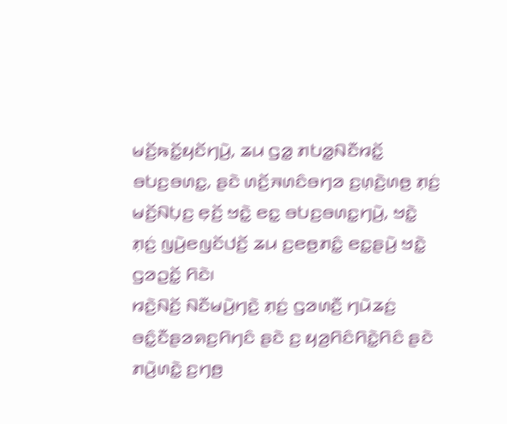ꤗꤢꤩ꤬ꤒꤢꤩ꤭ꤟꤢꤩꤚꤣꤧ꤬, ꤘꤣ ꤞꤤ꤭ ꤊꤝꤤ꤭ꤡꤢꤪꤙꤢꤩ꤭ ꤋꤝꤢ꤬ꤋꤛꤢ꤭, ꤔꤢꤧ ꤛꤢꤩ꤬ꤏꤛꤢꤨꤋꤚꤤ ꤢ꤬ꤛ꤫ꤢꤧ꤬ꤛꤥ꤬ ꤊ꤫ꤢꤦ꤬ ꤗꤢꤩ꤬ꤡꤝ꤫ꤢ꤬ ꤕ꤫ꤢꤩ꤬ ꤠꤢꤧ꤭ ꤕꤢ꤭ ꤋꤝꤢ꤬ꤋꤛꤢ꤭ꤚꤣꤧ꤬, ꤠꤢꤧ꤭ ꤊ꤫ꤢꤦ꤬ ꤜꤣꤧ꤬ꤕꤜꤢꤩꤓꤢꤩ꤬ ꤘꤣ ꤢ꤬ꤕꤥ꤬ꤊꤢꤨ꤭ ꤕꤢ꤭ꤔꤣꤧ꤬ ꤠꤢꤧ꤭ ꤞꤤꤑꤢꤩ꤭ ꤖꤢꤧ꤯
ꤙꤢꤧ꤬ꤡꤢꤩ꤬ ꤡꤢꤪꤗꤣꤧ꤬ꤚꤢꤧ꤬ ꤊ꤫ꤢꤦ꤬ ꤞꤤꤛꤢꤪ꤬ ꤚꤣꤧꤘꤢꤦ꤬ ꤋꤢꤨ꤭ꤢꤪꤔꤤꤎꤢ꤬ꤖꤚꤢꤨ ꤔꤢꤧ ꤢ꤬ ꤟꤤ꤬ꤖꤢꤨꤖꤢꤧ꤭ꤖꤢꤨ ꤔꤢꤧ ꤊꤣꤧ꤬ꤛꤢꤧ꤭ ꤢ꤬ꤚꤥ꤬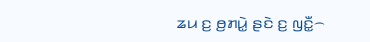ꤘꤣ ꤢ꤬ ꤥ꤬ꤊꤣꤧ꤭ ꤔꤢꤧ ꤢ꤬ ꤜꤢꤪ꤭꤮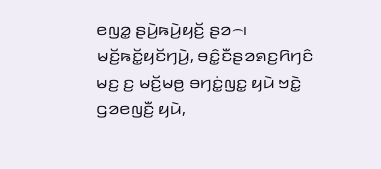ꤕꤜꤤ꤭ ꤔꤣꤧ꤬ꤒꤣꤧ꤬ꤟꤢꤩ꤬ ꤔꤤ꤮꤯ ꤗꤢꤩ꤬ꤒꤢꤩ꤭ꤟꤢꤩꤚꤣꤧ꤬, ꤋꤢꤨ꤭ꤢꤪꤔꤤꤎꤢ꤬ꤖꤚꤢꤨ ꤗꤢ꤬ ꤢ꤬ ꤗꤢꤩ꤬ꤗꤥ꤬ ꤋꤚꤢꤦ꤭ꤜꤢ꤭ ꤟꤣꤧ ꤠꤢꤧ꤭ ꤞꤤꤕꤜꤢꤪ꤬ ꤟꤣꤧ,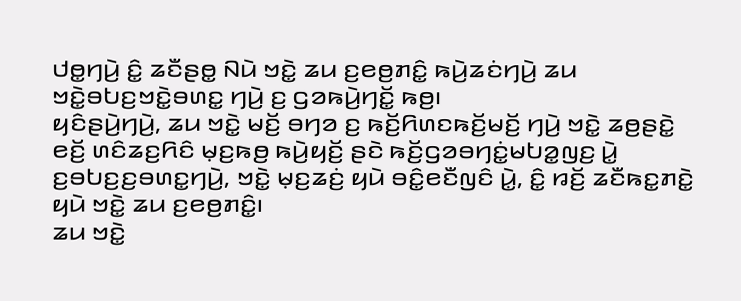ꤓꤥ꤭ꤚꤣꤧ꤬ ꤢꤨ꤭ ꤘꤢꤪꤔꤥ꤭ ꤡꤣꤧ ꤠꤢꤧ꤭ ꤘꤣ ꤢ꤬ꤕꤥ꤬ꤊꤢꤨ꤭ ꤒꤣꤧ꤬ꤘꤢꤦꤚꤣꤧ꤬ ꤘꤣ ꤠꤢꤧ꤭ꤋꤝꤢ꤬ꤠꤢꤧ꤭ꤋꤛꤢ꤭ ꤚꤣꤧ꤬ ꤢ꤬ ꤞꤤꤒꤣꤧ꤬ꤚꤢꤩ꤭ ꤒꤥ꤬꤯
ꤟꤢꤨꤔꤣꤧ꤬ꤚꤣꤧ꤬, ꤘꤣ ꤠꤢꤧ꤭ ꤗꤢꤩ꤬ ꤋꤚꤤ ꤢ꤬ ꤒꤢꤩ꤬ꤖꤛꤢꤒꤢꤩ꤬ꤗꤢꤩ꤬ ꤚꤣꤧ꤬ ꤠꤢꤧ꤭ ꤘꤥ꤬ꤔꤢꤧ꤭ ꤕꤢꤩ꤬ ꤛꤢꤨꤘꤢ꤬ꤖꤢꤨ ꤗ꤫ꤢ꤬ꤒꤥ꤬ ꤒꤣꤧ꤬ꤟꤢꤩ꤬ ꤔꤢꤧ ꤒꤢꤩ꤬ꤞꤤꤋꤚꤢꤦ꤭ꤗꤝꤤ꤭ꤜꤢ꤬ ꤣꤧ꤭ ꤢ꤬ꤋꤝꤢ꤬ꤢ꤬ꤋꤛꤢ꤭ꤚꤣꤧ꤬, ꤠꤢꤧ꤭ ꤗ꤫ꤢ꤬ꤘꤢꤦ꤬ ꤟꤣꤧ ꤋꤢꤨ꤭ꤕꤢꤪꤜꤢꤨ ꤣꤧ꤭, ꤢꤨ꤭ ꤙꤢꤩ꤬ ꤘꤢꤪꤒꤢ꤭ꤊꤢꤧ꤭ ꤟꤣꤧ ꤠꤢꤧ꤭ ꤘꤣ ꤢ꤬ꤕꤥ꤬ꤊꤢꤨ꤭꤯
ꤘꤣ ꤠꤢꤧ꤭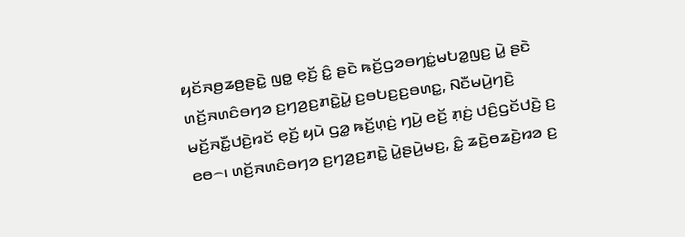ꤟꤢꤩꤏꤥ꤬ꤘꤥ꤬ꤔꤢꤧ꤭ ꤜꤥ꤭ ꤕ꤫ꤢꤩ꤬ ꤢꤨ꤭ ꤔꤢꤧ ꤒꤢꤩ꤬ꤞꤤꤋꤚꤢꤦ꤭ꤗꤝꤤ꤭ꤜꤢ꤬ ꤣꤧ꤭ ꤔꤢꤧ ꤛꤢꤩ꤬ꤏꤛꤢꤨꤋꤚꤤ ꤢ꤬ꤚꤤ꤬ꤢ꤬ꤊꤢꤧ꤭ꤣꤧ꤭ ꤢ꤬ꤋꤝꤢ꤬ꤢ꤬ꤋꤛꤢ꤭, ꤡꤢꤪꤗꤣꤧ꤬ꤚꤢꤧ꤬ ꤗꤢꤩ꤬ꤏꤢꤪ꤭ꤓꤢꤧ꤬ꤙꤢꤩ ꤕ꤫ꤢꤩ꤬ ꤟꤣꤧ ꤞꤤ꤭ ꤒꤢꤩ꤬ꤛ꤫ꤢꤦ꤬ ꤚꤣꤧ꤬ ꤕꤢꤩ꤬ ꤊ꤫ꤢꤦ꤬ ꤓꤢꤨ꤬ꤞꤢꤩꤓꤢꤧ꤬ ꤢ꤬ ꤕꤥ꤮꤯ ꤛꤢꤩ꤬ꤏꤛꤢꤨꤋꤚꤤ ꤢ꤬ꤚꤤ꤬ꤢ꤬ꤊꤢꤧ꤭ ꤣꤧ꤭ꤔꤣꤧ꤬ꤗꤢ꤬, ꤢꤨ꤭ ꤘꤢꤧ꤬ꤥꤘꤢꤧ꤬ꤙꤤ ꤢ꤬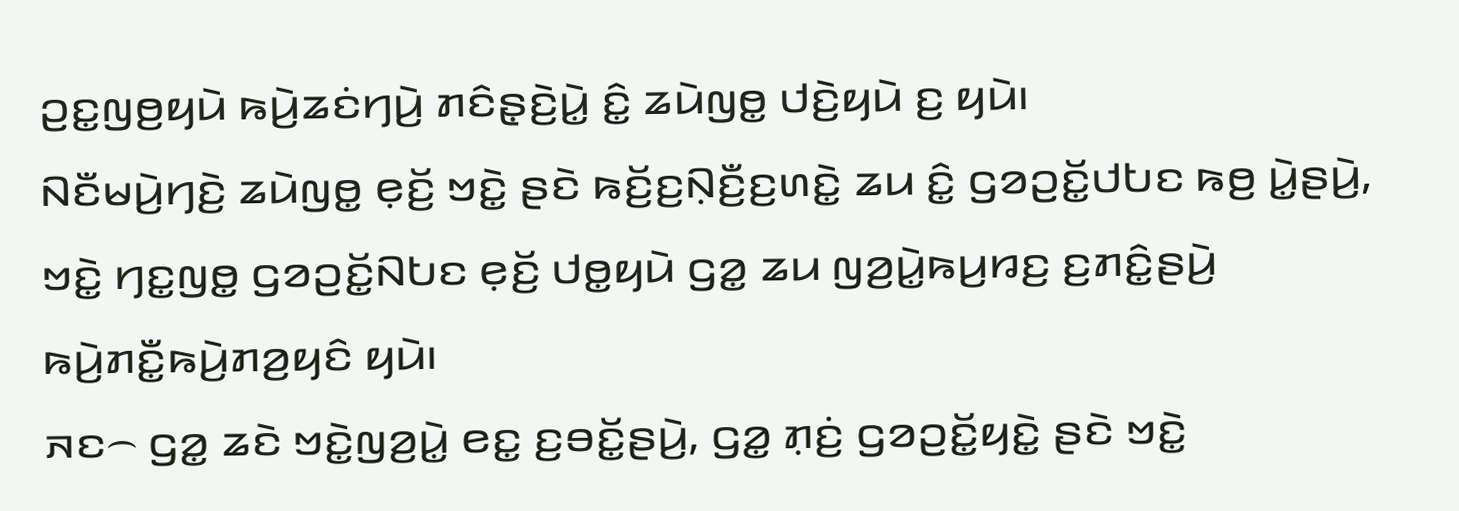ꤑꤢ꤭ꤜꤥ꤬ꤟꤣꤧ ꤒꤣꤧ꤬ꤘꤢꤦꤚꤣꤧ꤬ ꤊꤢꤨꤔ꤫ꤢꤧ꤬ꤣꤧ꤭ ꤢꤨ꤭ ꤘꤣꤧꤜꤥ꤭ ꤓꤢꤧ꤬ꤟꤣꤧ ꤢ꤬ ꤟꤣꤧ꤯
ꤡꤢꤪꤗꤣꤧ꤬ꤚꤢꤧ꤬ ꤘꤣꤧꤜꤥ꤭ ꤕ꤫ꤢꤩ꤬ ꤠꤢꤧ꤭ ꤔꤢꤧ ꤒꤢꤩ꤬ꤢ꤬ꤡ꤫ꤢꤪ꤬ꤢ꤬ꤛꤢꤧ꤭ ꤘꤣ ꤢꤨ꤭ ꤞꤤꤑꤢꤩ꤭ꤓꤝꤢ ꤒꤥ꤬ ꤣꤧ꤭ꤔꤣꤧ꤬, ꤠꤢꤧ꤭ ꤚꤢ꤭ꤜꤥ꤭ ꤞꤤꤑꤢꤩ꤭ꤡꤝꤢ ꤕ꤫ꤢꤩ꤬ ꤓꤥ꤭ꤟꤣꤧ ꤞꤤ꤭ ꤘꤣ ꤜꤤ꤬ꤣꤧ꤭ꤒꤣ꤬ꤙꤢ꤬ ꤢ꤬ꤊꤢꤨ꤭ꤔꤣꤧ꤬ ꤒꤣꤧ꤬ꤊꤢꤪ꤭ꤒꤣꤧ꤬ꤊꤤ꤬ꤟꤢꤨ ꤟꤣꤧ꤯
ꤏꤢ꤮ ꤞꤤ꤭ ꤘꤢꤧ ꤠꤢꤧ꤭ꤜꤤ꤬ꤣꤧ꤭ ꤕꤢ꤭ ꤢ꤬ꤋꤢꤩ꤭ꤔꤣꤧ꤬, ꤞꤤ꤭ ꤊ꤫ꤢꤦ꤬ ꤞꤤꤑꤢꤩ꤭ꤟꤢꤧ꤭ ꤔꤢꤧ ꤠꤢꤧ꤭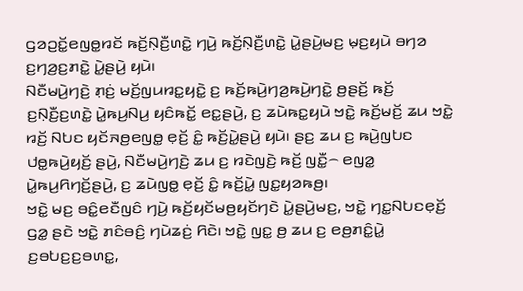ꤞꤤꤑꤢꤩ꤭ꤕꤜꤥ꤭ꤙꤢꤩ ꤒꤢꤩ꤬ꤡ꤫ꤢꤪ꤬ꤛꤢꤧ꤭ ꤚꤣꤧ꤬ ꤒꤢꤩ꤬ꤡ꤫ꤢꤪ꤬ꤛꤢꤧ꤭ ꤣꤧ꤭ꤔꤣꤧ꤬ꤗꤢ꤬ ꤗ꤫ꤢ꤬ꤟꤣꤧ ꤋꤚꤤ ꤢ꤬ꤚꤤ꤬ꤢ꤬ꤊꤢꤧ꤭ ꤣꤧ꤭ꤔꤣꤧ꤬ ꤟꤣꤧ꤯
ꤡꤢꤪꤗꤣꤧ꤬ꤚꤢꤧ꤬ ꤊ꤫ꤢꤦ꤬ ꤗꤢꤩ꤬ꤜꤣꤙꤢ꤭ꤟꤢꤧ꤭ ꤢ꤬ ꤒꤢꤩ꤬ꤒꤣꤧ꤬ꤚꤤ꤬ꤒꤣꤧ꤬ꤚꤢꤧ꤭ ꤥ꤬ꤔꤢꤩ꤬ ꤒꤢꤩ꤬ ꤢ꤬ꤡ꤫ꤢꤪ꤬ꤢ꤬ꤛꤢꤧ꤭ ꤣꤧ꤭ꤒꤣ꤬ꤡꤣ꤬ ꤟꤢꤨꤒꤢꤩ꤭ ꤕꤢ꤭ꤔꤣꤧ꤬, ꤢ꤬ ꤘꤣꤧꤒꤢ꤭ꤟꤣꤧ ꤠꤢꤧ꤭ ꤒꤢꤩ꤬ꤗꤢꤩ꤬ ꤘꤣ ꤠꤢꤧ꤭ ꤙꤢꤩ꤬ ꤡꤝꤢ ꤟꤢꤩꤏꤥ꤬ꤕꤜꤥ꤭ ꤕ꤫ꤢꤩ꤬ ꤢꤨ꤭ ꤒꤢꤩ꤬ꤣꤧ꤭ꤔꤣꤧ꤬ ꤟꤣꤧ꤯ ꤔꤢ꤬ ꤘꤣ ꤢ꤬ ꤒꤣꤧ꤬ꤜꤝꤢ ꤓꤥ꤭ꤒꤣꤧ꤬ꤟꤢꤩ꤬ ꤔꤣꤧ꤬, ꤡꤢꤪꤗꤣꤧ꤬ꤚꤢꤧ꤬ ꤘꤣ ꤢ꤬ ꤙꤢꤧꤜꤢꤧ꤬ ꤒꤢꤩ꤬ ꤜꤢꤪ꤭꤮ ꤕꤜꤤ꤭ ꤣꤧ꤭ꤒꤣ꤬ꤖꤚꤢꤩ꤬ꤔꤣꤧ꤬, ꤢ꤬ ꤘꤣꤧꤜꤥ꤭ ꤕ꤫ꤢꤩ꤬ ꤢꤨ꤭ ꤒꤢꤩ꤬ꤣꤧ꤭ ꤜꤢ꤭ꤟꤤꤒꤥ꤬꤯
ꤠꤢꤧ꤭ ꤗꤢ꤬ ꤋꤢꤨ꤭ꤕꤢꤪꤜꤢꤨ ꤚꤣꤧ꤬ ꤒꤢꤩ꤬ꤟꤢꤩꤗꤥ꤬ꤟꤢꤩꤚꤢꤧ ꤣꤧ꤭ꤔꤣꤧ꤬ꤗꤢ꤬, ꤠꤢꤧ꤭ ꤚꤢ꤭ꤡꤝꤢꤕ꤫ꤢꤩ꤬ ꤞꤤ꤭ ꤔꤢꤧ ꤠꤢꤧ꤭ ꤊꤢꤨꤋꤢꤨ꤬ ꤚꤣꤧꤘꤢꤦ꤬ ꤖꤢꤧ꤯ ꤠꤢꤧ꤭ ꤜꤢ꤭ ꤥ꤬ ꤘꤣ ꤢ꤬ ꤕꤥ꤬ꤊꤢꤨ꤭ꤣꤧ꤭ ꤢ꤬ꤋꤝꤢ꤬ꤢ꤬ꤋꤛꤢ꤭,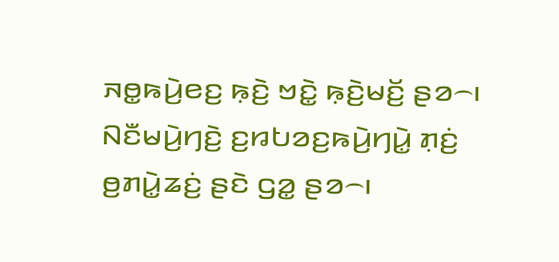ꤏꤥ꤭ꤒꤣꤧ꤬ꤕꤢ꤬ ꤒ꤫ꤢꤧ꤬ ꤠꤢꤧ꤭ ꤒ꤫ꤢꤧ꤬ꤗꤢꤩ꤬ ꤔꤤ꤮꤯ ꤡꤢꤪꤗꤣꤧ꤬ꤚꤢꤧ꤬ ꤢ꤬ꤙꤝꤤꤢ꤬ꤒꤣꤧ꤬ꤚꤣꤧ꤭ ꤊ꤫ꤢꤦ꤬ ꤥ꤬ꤊꤣꤧ꤭ꤘꤢꤦ꤬ ꤔꤢꤧ ꤞꤤ꤭ ꤔꤤ꤮꤯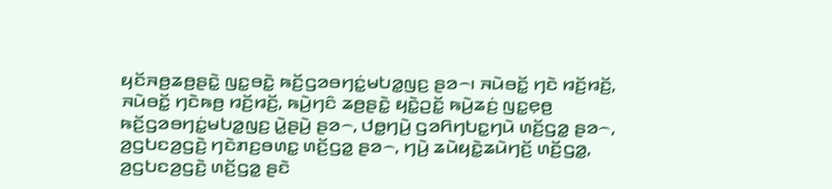ꤟꤢꤩꤏꤥ꤬ꤘꤥ꤬ꤔꤢꤧ꤭ ꤜꤢ꤭ꤋꤢꤧ꤭ ꤒꤢꤩ꤬ꤞꤤꤋꤚꤢꤦ꤭ꤗꤝꤤ꤭ꤜꤢ꤬ ꤔꤤ꤮꤯ ꤏꤣꤧꤋꤢꤩ꤭ ꤚꤢꤧ ꤙꤢꤩ꤬ꤙꤢꤩ꤬, ꤏꤣꤧꤋꤢꤩ꤭ ꤚꤢꤧꤒꤥ꤬ ꤙꤢꤩ꤬ꤙꤢꤩ꤬, ꤒꤣꤧ꤬ꤚꤢꤨ ꤘꤥ꤬ꤔꤢꤧ꤭ ꤟꤢꤧ꤭ꤑꤢꤩ꤭ ꤒꤣꤧ꤬ꤘꤢꤦ꤬ ꤜꤢ꤭ꤕ꤫ꤥ꤬ ꤒꤢꤩ꤬ꤞꤤꤋꤚꤢꤦ꤭ꤗꤝꤤ꤭ꤜꤢ꤬ ꤣꤧ꤭ꤔꤣꤧ꤬ ꤔꤤ꤮, ꤓꤥ꤭ꤚꤣꤧ꤬ ꤞꤤꤖꤚꤝꤢ꤭ꤚꤣꤧ ꤛꤢꤩ꤬ꤞꤤ꤭ ꤔꤤ꤮, ꤤ꤬ꤞꤝꤢꤤ꤬ꤞꤢꤧ꤬ ꤚꤢꤧꤊꤢ꤬ꤋꤛꤢ꤭ ꤛꤢꤩ꤬ꤞꤤ꤭ ꤔꤤ꤮, ꤚꤣꤧ꤬ ꤘꤣꤧꤟꤢꤧ꤭ꤘꤣꤧꤚꤢꤩ꤬ ꤛꤢꤩ꤬ꤞꤤ꤭, ꤤ꤬ꤞꤝꤢꤤ꤬ꤞꤢꤧ꤬ ꤛꤢꤩ꤬ꤞꤤ꤭ ꤔꤢꤧ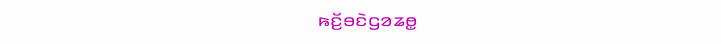ꤒꤢꤩ꤬ꤋꤢꤧꤞꤤꤘꤥ꤭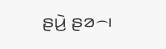ꤔꤣꤧ꤬ ꤔꤤ꤮꤯